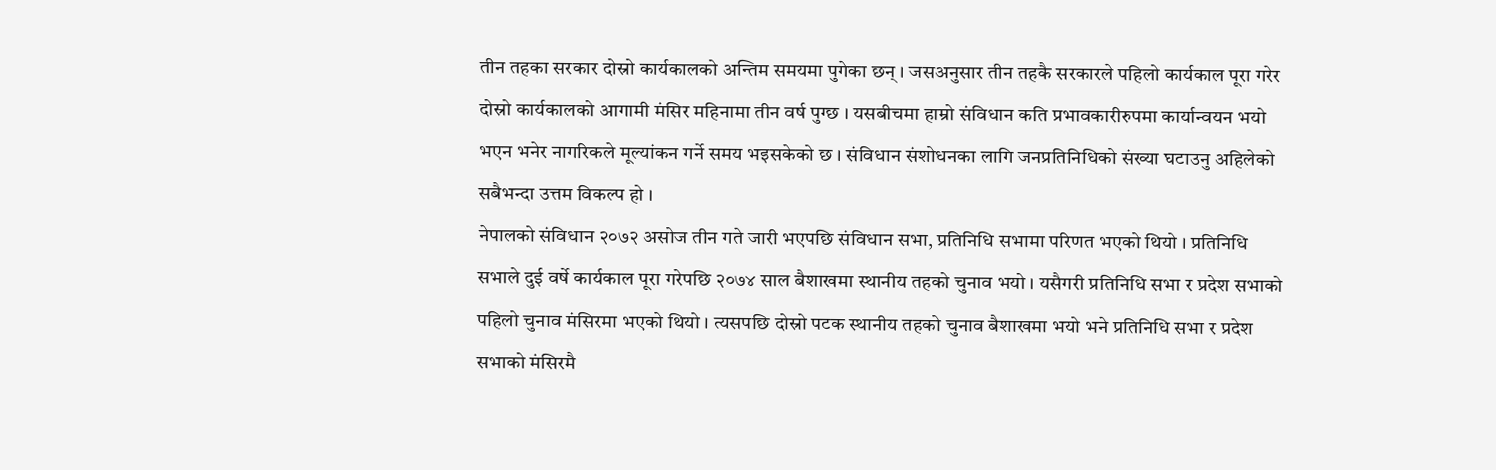तीन तहका सरकार दोस्रो कार्यकालको अन्तिम समयमा पुगेका छन् । जसअनुसार तीन तहकै सरकारले पहिलो कार्यकाल पूरा गरेर दोस्रो कार्यकालको आगामी मंसिर महिनामा तीन वर्ष पुग्छ । यसबीचमा हाम्रो संविधान कति प्रभावकारीरुपमा कार्यान्वयन भयो भएन भनेर नागरिकले मूल्यांकन गर्ने समय भइसकेको छ । संविधान संशोधनका लागि जनप्रतिनिधिको संख्या घटाउनु अहिलेको सबैभन्दा उत्तम विकल्प हो ।
नेपालको संविधान २०७२ असोज तीन गते जारी भएपछि संविधान सभा, प्रतिनिधि सभामा परिणत भएको थियो । प्रतिनिधि सभाले दुई वर्षे कार्यकाल पूरा गरेपछि २०७४ साल बैशाखमा स्थानीय तहको चुनाव भयो । यसैगरी प्रतिनिधि सभा र प्रदेश सभाको पहिलो चुनाव मंसिरमा भएको थियो । त्यसपछि दोस्रो पटक स्थानीय तहको चुनाव बैशाखमा भयो भने प्रतिनिधि सभा र प्रदेश सभाको मंसिरमै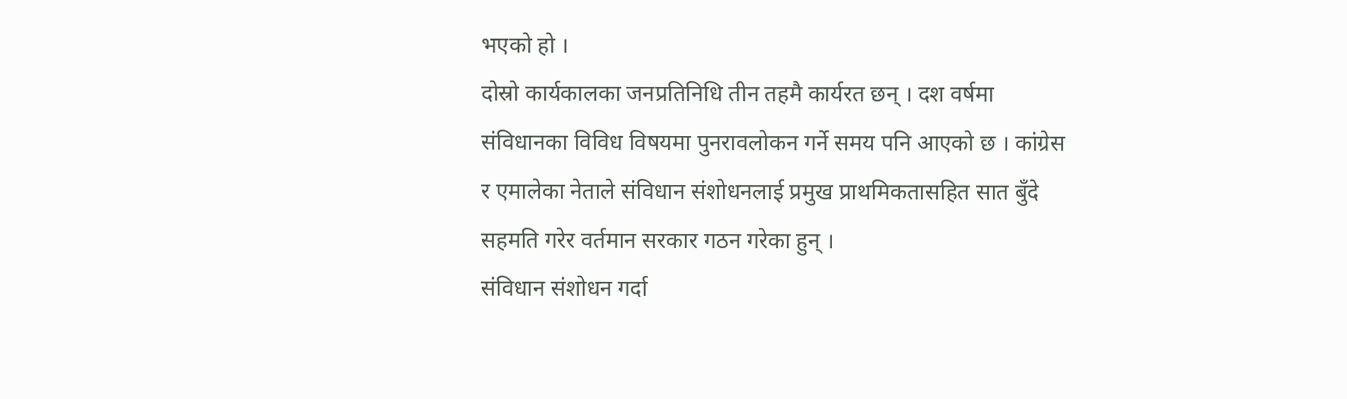भएको हो ।
दोस्रो कार्यकालका जनप्रतिनिधि तीन तहमै कार्यरत छन् । दश वर्षमा संविधानका विविध विषयमा पुनरावलोकन गर्ने समय पनि आएको छ । कांग्रेस र एमालेका नेताले संविधान संशोधनलाई प्रमुख प्राथमिकतासहित सात बुँदे सहमति गरेर वर्तमान सरकार गठन गरेका हुन् ।
संविधान संशोधन गर्दा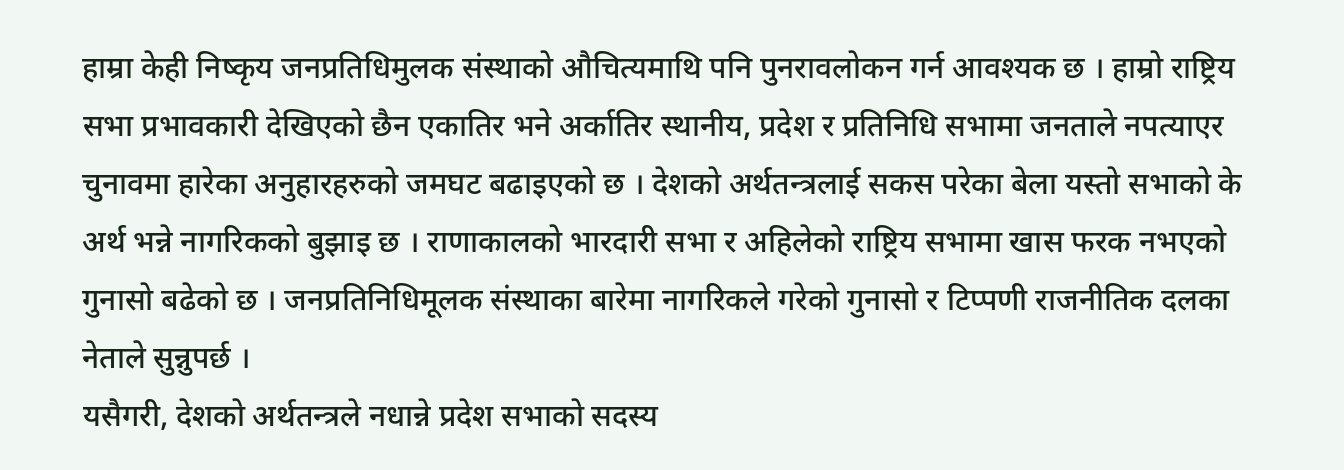हाम्रा केही निष्कृय जनप्रतिधिमुलक संस्थाको औचित्यमाथि पनि पुनरावलोकन गर्न आवश्यक छ । हाम्रो राष्ट्रिय सभा प्रभावकारी देखिएको छैन एकातिर भने अर्कातिर स्थानीय, प्रदेश र प्रतिनिधि सभामा जनताले नपत्याएर चुनावमा हारेका अनुहारहरुको जमघट बढाइएको छ । देशको अर्थतन्त्रलाई सकस परेका बेला यस्तो सभाको के अर्थ भन्ने नागरिकको बुझाइ छ । राणाकालको भारदारी सभा र अहिलेको राष्ट्रिय सभामा खास फरक नभएको गुनासो बढेको छ । जनप्रतिनिधिमूलक संस्थाका बारेमा नागरिकले गरेको गुनासो र टिप्पणी राजनीतिक दलका नेताले सुन्नुपर्छ ।
यसैगरी, देशको अर्थतन्त्रले नधान्ने प्रदेश सभाको सदस्य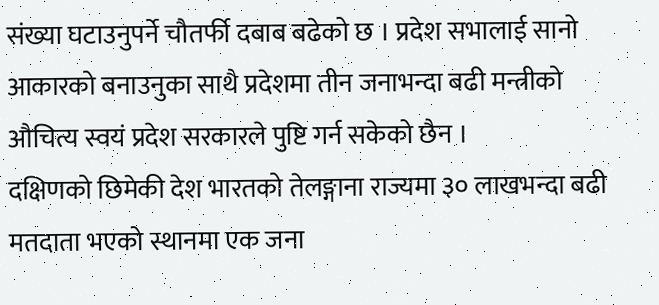संख्या घटाउनुपर्ने चौतर्फी दबाब बढेको छ । प्रदेश सभालाई सानो आकारको बनाउनुका साथै प्रदेशमा तीन जनाभन्दा बढी मन्त्रीको औचित्य स्वयं प्रदेश सरकारले पुष्टि गर्न सकेको छैन ।
दक्षिणको छिमेकी देश भारतको तेलङ्गाना राज्यमा ३० लाखभन्दा बढी मतदाता भएको स्थानमा एक जना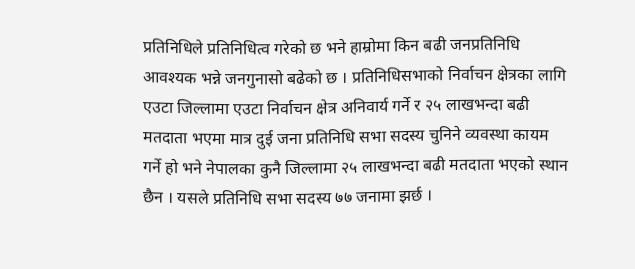प्रतिनिधिले प्रतिनिधित्व गरेको छ भने हाम्रोमा किन बढी जनप्रतिनिधि आवश्यक भन्ने जनगुनासो बढेको छ । प्रतिनिधिसभाको निर्वाचन क्षेत्रका लागि एउटा जिल्लामा एउटा निर्वाचन क्षेत्र अनिवार्य गर्ने र २५ लाखभन्दा बढी मतदाता भएमा मात्र दुई जना प्रतिनिधि सभा सदस्य चुनिने व्यवस्था कायम गर्ने हो भने नेपालका कुनै जिल्लामा २५ लाखभन्दा बढी मतदाता भएको स्थान छैन । यसले प्रतिनिधि सभा सदस्य ७७ जनामा झर्छ ।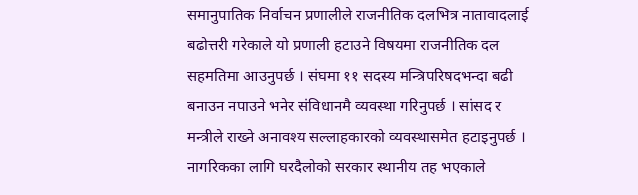समानुपातिक निर्वाचन प्रणालीले राजनीतिक दलभित्र नातावादलाई बढोत्तरी गरेकाले यो प्रणाली हटाउने विषयमा राजनीतिक दल सहमतिमा आउनुपर्छ । संघमा ११ सदस्य मन्त्रिपरिषदभन्दा बढी बनाउन नपाउने भनेर संविधानमै व्यवस्था गरिनुपर्छ । सांसद र मन्त्रीले राख्ने अनावश्य सल्लाहकारको व्यवस्थासमेत हटाइनुपर्छ ।
नागरिकका लागि घरदैलोको सरकार स्थानीय तह भएकाले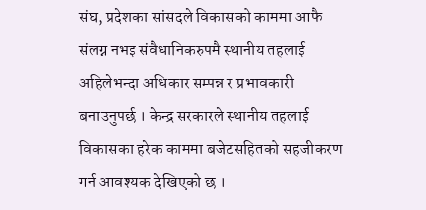संघ, प्रदेशका सांसदले विकासको काममा आफै संलग्न नभइ संवैधानिकरुपमै स्थानीय तहलाई अहिलेभन्दा अधिकार सम्पन्न र प्रभावकारी बनाउनुपर्छ । केन्द्र सरकारले स्थानीय तहलाई विकासका हरेक काममा बजेटसहितको सहजीकरण गर्न आवश्यक देखिएको छ ।